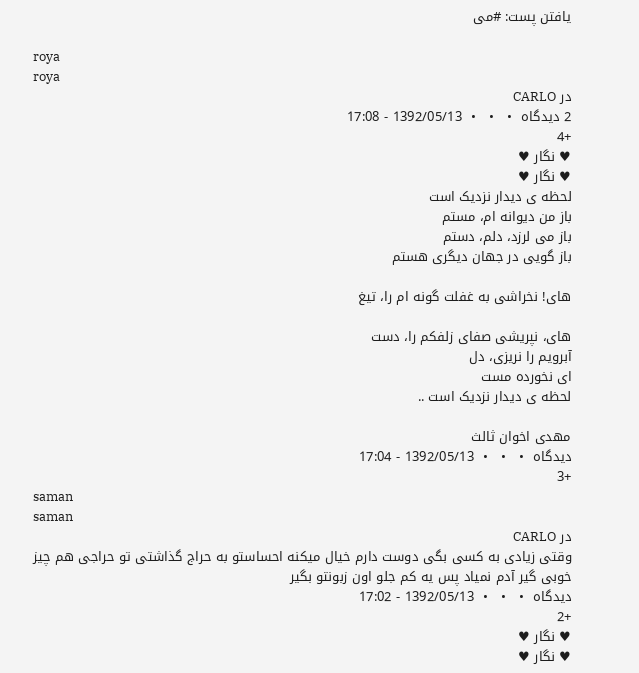یافتن پست: #می

roya
roya
در CARLO
2 دیدگاه  •   •   •  1392/05/13 - 17:08
+4
♥ نگار ♥
♥ نگار ♥
لحظه ی دیدار نزدیک است
باز من دیوانه ام، مستم
باز می لرزد، دلم، دستم
باز گویی در جهان دیگری هستم

های! نخراشی به غفلت گونه ام را، تیغ

های، نپریشی صفای زلفکم را، دست
آبرویم را نریزی، دل
ای نخورده مست
لحظه ی دیدار نزدیک است ..

مهدی اخوان ثالث
دیدگاه  •   •   •  1392/05/13 - 17:04
+3
saman
saman
در CARLO
وقتی زیادی به کسی بگی دوست دارم خیال میکنه احساستو به حراج گذاشتی تو حراجی هم چیز خوبی گیر آدم نمیاد پس یه کم جلو اون زبونتو بگیر
دیدگاه  •   •   •  1392/05/13 - 17:02
+2
♥ نگار ♥
♥ نگار ♥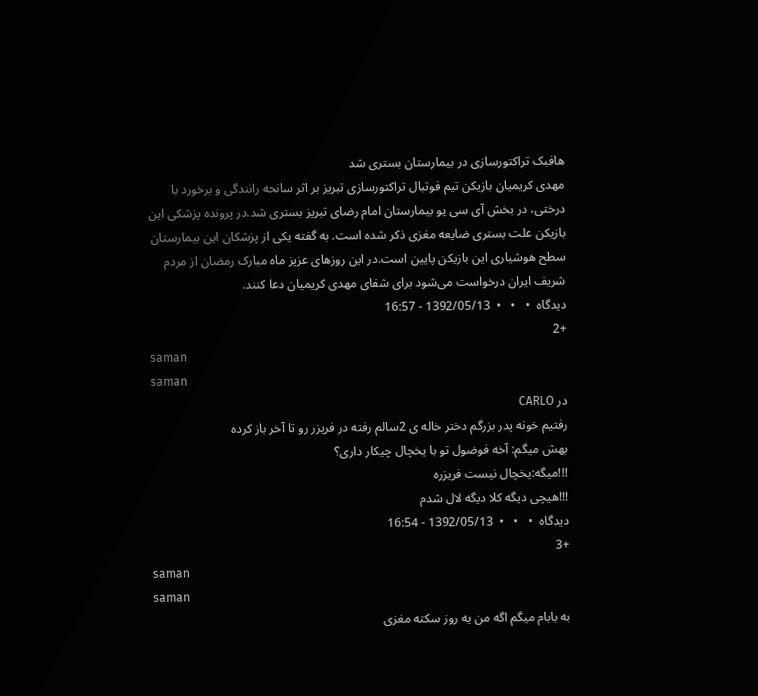هافبک تراکتورسازی در بیمارستان بستری شد
مهدی کریمیان بازیکن تیم فوتبال تراکتورسازی تبریز بر اثر سانحه رانندگی و برخورد با درختی، در بخش آی سی یو بیمارستان امام رضای تبریز بستری شد.در پرونده پزشکی این بازیکن علت بستری ضایعه مغزی ذکر شده است. به گفته یکی از پزشکان این بیمارستان سطح هوشیاری این بازیکن پایین است.در این روزهای عزیز ماه مبارک رمضان از مردم شریف ایران درخواست می‌شود برای شفای مهدی کریمیان دعا کنند.
دیدگاه  •   •   •  1392/05/13 - 16:57
+2
saman
saman
در CARLO
رفتیم خونه پدر بزرگم دختر خاله ی 2سالم رفته در فریزر رو تا آخر باز کرده
بهش میگم: آخه فوضول تو با یخچال چیکار داری؟
!!!میگه:یخچال نیست فریزره
!!!هیچی دیگه کلا دیگه لال شدم
دیدگاه  •   •   •  1392/05/13 - 16:54
+3
saman
saman
به بابام میگم اگه من یه روز سکته مغزی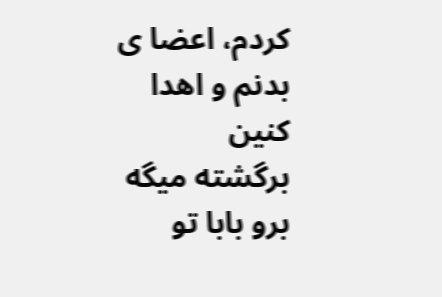کردم، اعضا ی بدنم و اهدا کنین
برگشته میگه برو بابا تو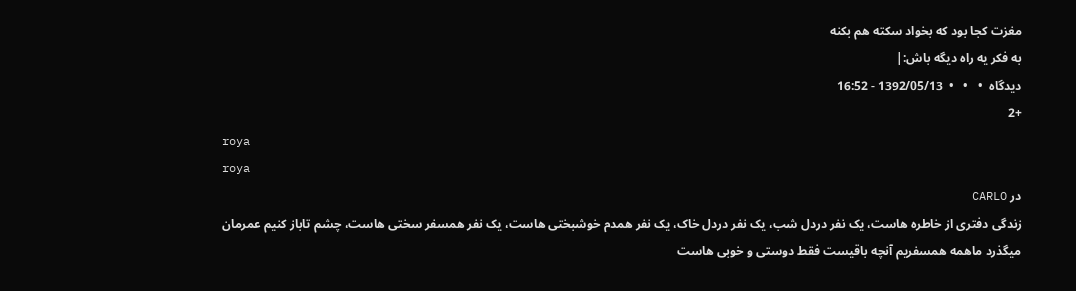مغزت کجا بود که بخواد سکته هم بکنه
به فکر یه راه دیگه باش:|
دیدگاه  •   •   •  1392/05/13 - 16:52
+2
roya
roya
در CARLO
زندگی دفتری از خاطره هاست، یک نفر دردل شب، یک نفر دردل خاک، یک نفر همدم خوشبختی هاست، یک نفر همسفر سختی هاست، چشم تاباز کنیم عمرمان میگذرد ماهمه همسفریم آنچه باقیست فقط دوستی و خوبی هاست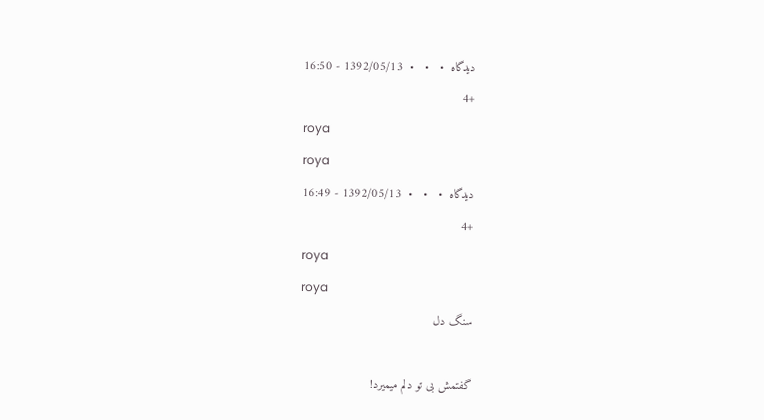دیدگاه  •   •   •  1392/05/13 - 16:50
+4
roya
roya
دیدگاه  •   •   •  1392/05/13 - 16:49
+4
roya
roya
سنگ دل

گفتمش بی تو دلم میمیرد!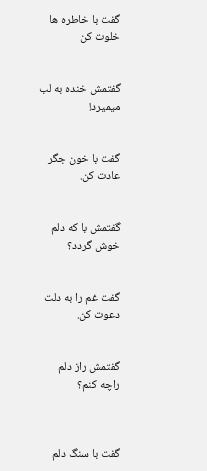گفت با خاطره ها خلوت کن


گفتمش خنده به لب میمیرد!


گفت با خون جگر عادت کن.


گفتمش با که دلم خوش گردد؟


گفت غم را به دلت دعوت کن.


گفتمش راز دلم راچه کنم؟



گفت با سنگ دلم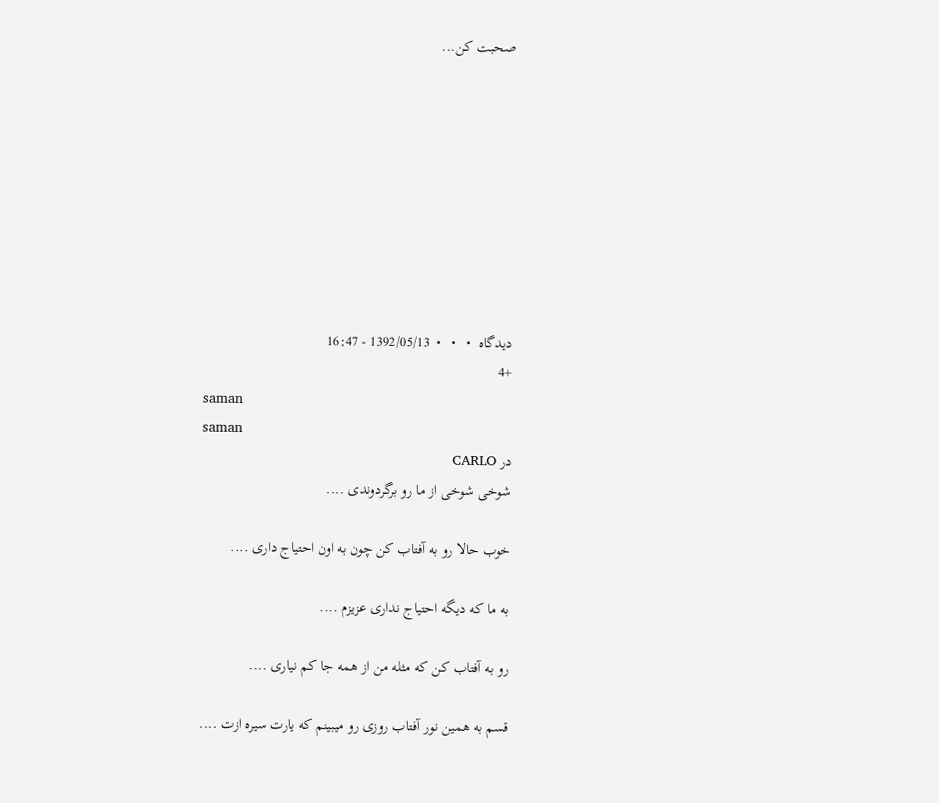صحبت کن...









دیدگاه  •   •   •  1392/05/13 - 16:47
+4
saman
saman
در CARLO
شوخی شوخی از ما رو برگردوندی ....

خوب حالا رو به آفتاب کن چون به اون احتیاج داری ....

به ما که دیگه احتیاج نداری عزیزم ....

رو به آفتاب کن که مثله من از همه جا کم نیاری ....

قسم به همین نور آفتاب روزی رو میبینم که یارت سیره ازت ....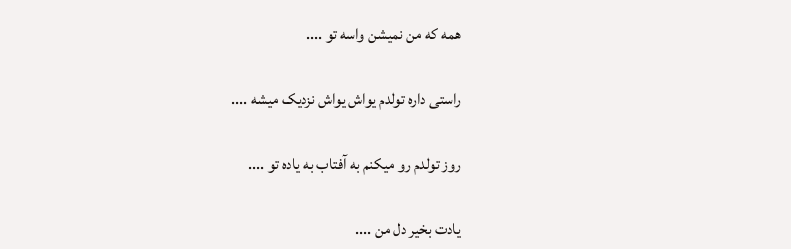همه که من نمیشن واسه تو ....

راستی داره تولدم یواش یواش نزدیک میشه ....

روز تولدم رو میکنم به آفتاب به یاده تو ....

یادت بخیر دل من ....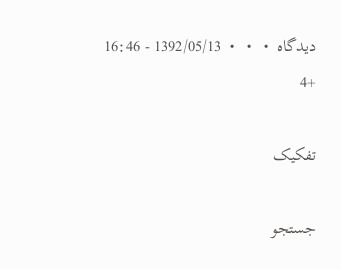دیدگاه  •   •   •  1392/05/13 - 16:46
+4

تفکیک

جستجو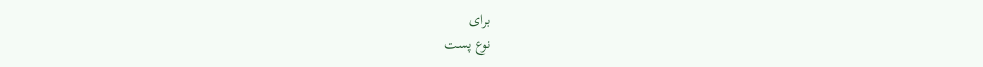برای
نوع پست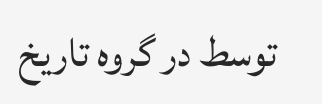توسط در گروه تاریخ